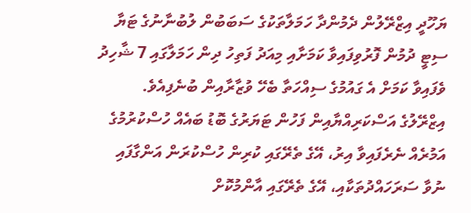ޔަހޫދީ އިޒްރޭލުން ދެމުންދާ ހަމަލާތަކުގެ ސަބަބުން ލުބުނާނުގެ ޓަޔާ ސިޓީ ދުމުން ފޮރުވިފައިވާ ކަމަށާއި މިއަދު ފަތިހު ދިން ހަމަލާގައި 7 ޝާހިދު ވެފައިވާ ކަމަށް އެ ގައުމުގެ ސިއްހަތާ ބެހޭ ވުޒާރާއިން ބުނެފިއެވެ.
އިޒްރޭލުގެ އަސްކަރިއްޔާއިން ފަހުން ޓަޔަރުގެ ބޮޑު ބައެއް ހުސްކުރުމުގެ އަމުރެއް ނެރެފައިވާ އިރު، އޭގެ ތެރޭގައި ކުރިން ހުސްކުރަން އަންގާފައި ނުވާ ސަރަހައްދުތަކާއި، އޭގެ ތެރޭގައި އާންމުކޮށް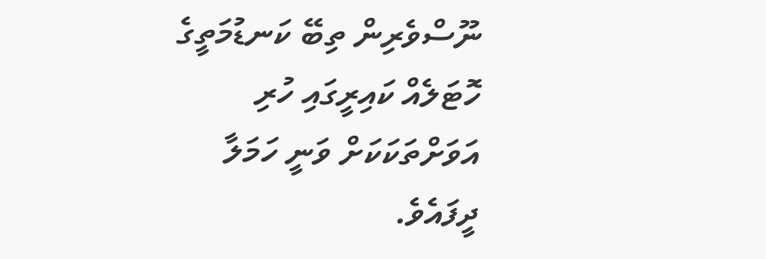ނޫސްވެރިން ތިބޭ ކަނޑުމަތީގެ ހޮޓަލެއް ކައިރީގައި ހުރި އަވަށްތަކަކަށް ވަނީ ހަމަލާ ދީފައެވެ.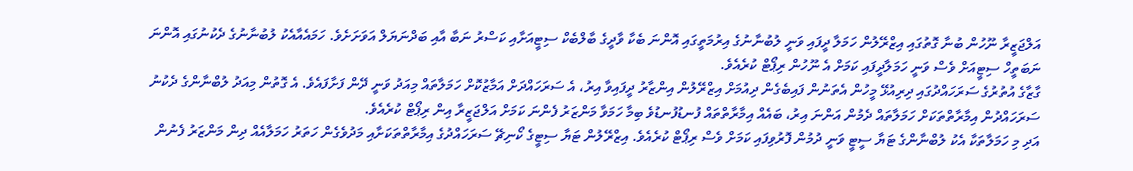އަލްޖަޒީރާ ނޫހުން ބުނާ ގޮތުގައި އިޒްރޭލުން ހަމަލާ ދީފައި ވަނީ ލުބުނާނުގެ އިރުމަތީގައި އޮންނަ ބެކާ ވާދީގެ ބާލްބެކް ސިޓީއަށާއި ކަސްރު ނަބާ އާއި ބަދްނަޔަލް އަވަށަށެވެ. ހަމައެއާއެކު ލުބުނާނުގެ ދެކުނުގައި އޮންނަ ނަބަތީހް ސިޓީއަށް ވެސް ވަނީ ހަމަލާދީފައި ކަމަށް އެ ނޫހުން ރިޕޯޓް ކުރެއެވެ.
ގާޒާގެ އުތުރުގެ ސަރަހައްދުގައި ދިރިއުޅޭ މީހުން އެތަނުން ފައިބެގެން ދިއުމަށް އިޒްރޭލުން އިންޒާރު ދީފައިވާ އިރު، އެ ސަރަހައްދަށް އަމާޒުކޮށް ހަމަލާތައް މިއަދު ވަނީ ދޭން ފަށާފައެވެ. އެ ގޮތުން މިއަދު ލުބްނާންގެ ދެކުނު ސަރަހައްދުން އިމާރާތްތަކަށް ހަމަލާތައް ދެމުން އަންނަ އިރު، ބައެއް އިމާރާތްތައް ފުނޑުފުނޑުވެ ބިމާ ހަމަވާ މަންޒަރު ފެންނަ ކަމަށް އަލްޖަޒީރާ އިން ރިޕޯޓް ކުރެއެވެ.
އަދި މި ހަމަލާތަކާ އެކު ލުބްނާންގެ ޓަޔާ ސީޓީ ވަނީ ދުމުން ފޮރުވިފައި ކަމަށް ވެސް ރިޕޯޓް ކުރެއެވެ. އިޒްރޭލުން ޓަޔާ ސިޓީގެ ކޯނިޗޭ ސަރަހައްދުގެ އިމާރާތްތަކަށާއި މަދުވެގެން ހަތަރު ހަމަލާއެއް ދިން މަންޒަރު ފެނުން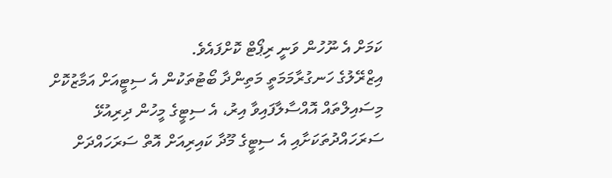ކަމަށް އެ ނޫހުން ވަނީ ރިޕޯޓް ކޮށްފައެވެ.
އިޒްރޭލުގެ ހަނގުރާމަމަތީ މަތިންދާ ބޯޓުތަކުން އެ ސިޓީއަށް އަމާޒުކޮށް މިސައިލްތައް އޮއްސާލާފައިވާ އިރު، އެ ސިޓީގެ މީހުން ދިރިއުޅޭ ސަރަހައްދުތަކަށާއި އެ ސިޓީގެ މޫދާ ކައިރިއަށް އޮތް ސަރަހައްދަށް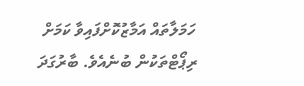ހަމަލާތައް އަމާޒުކޮށްފައިވާ ކަމަށް ރިޕޯޓްތަކުން ބުނެއެވެ. ބާރުގަދަ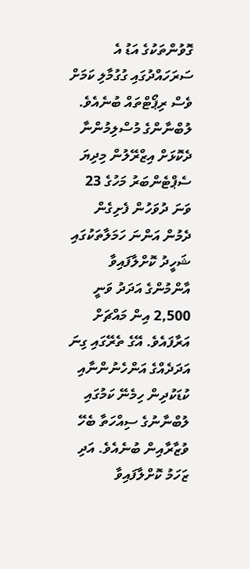ގޮވުންތަކުގެ އަޑު އެ ސަރަހައްދުގައި ގުގުމާލި ކަމަށް ވެސް ރިޕޯޓްތައް ބުނެއެވެ.
ލުބްނާންގެ މުސްލިމުންނާ ދެކޮޅަށް އިޒްރޭލުން މިދިޔަ ސެޕްޓެންބަރު މަހުގެ 23 ވަނަ ދުވަހުން ފެށިގެން ދެމުން އަންނަ ހަމަލާތަކުގައި ޝަހީދު ކޮށްލާފައިވާ އާންމުންގެ އަދަދު ވަނީ 2,500 އިން މައްޗަށް އަރާފައެވެ. އޭގެ ތެރޭގައި ގިނަ އަދަދެއްގެ އަންހެނުންނާއި ކުޑަކުދިން ހިމެނޭ ކަމުގައި ލުބްނާނުގެ ސިއްހަތާ ބެހޭ ވުޒާރާއިން ބުނެއެވެ. އަދި ޒަހަމު ކޮށްލާފައިވާ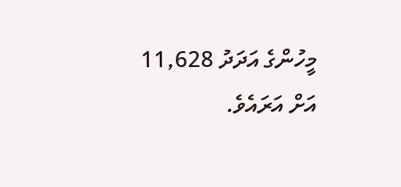މީހުންގެ އަދަދު 11,628 އަށް އަރައެވެ.